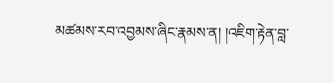མཚམས་རབ་འབྱམས་ཞིང་རྣམས་ན། །འཇིག་རྟེན་བླ་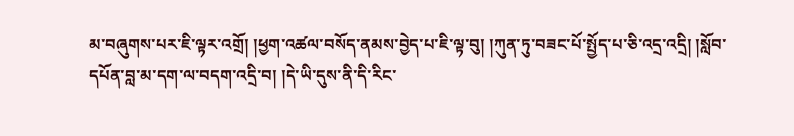མ་བཞུགས་པར་ཇི་ལྟར་འགྲོ། །ཕྱག་འཚལ་བསོད་ནམས་བྱེད་པ་ཇི་ལྟ་བུ། །ཀུན་ཏུ་བཟང་པོ་སྤྱོད་པ་ཅི་འདྲ་འདྲི། །སློབ་དཔོན་བླ་མ་དག་ལ་བདག་འདྲི་བ། །དེ་ཡི་དུས་ནི་དི་རིང་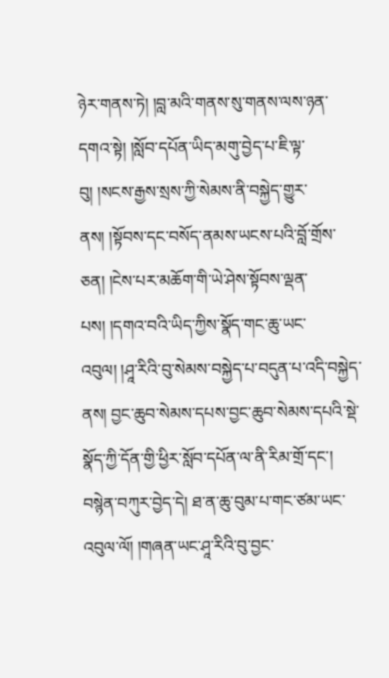ཉེར་གནས་ཏེ། །བླ་མའི་གནས་སུ་གནས་ལས་ཉན་དགའ་སྟེ། །སློབ་དཔོན་ཡིད་མགུ་བྱེད་པ་ཇི་ལྟ་བུ། །སངས་རྒྱས་སྲས་ཀྱི་སེམས་ནི་བསྐྱེད་གྱུར་ནས། །སྟོབས་དང་བསོད་ནམས་ཡངས་པའི་བློ་གྲོས་ཅན། །ངེས་པར་མཆོག་གི་ཡེ་ཤེས་སྟོབས་ལྡན་པས། །དགའ་བའི་ཡིད་ཀྱིས་སྣོད་གང་ཆུ་ཡང་འབུལ། །ཤཱ་རིའི་བུ་སེམས་བསྐྱེད་པ་བདུན་པ་འདི་བསྐྱེད་ནས། བྱང་ཆུབ་སེམས་དཔས་བྱང་ཆུབ་སེམས་དཔའི་སྡེ་སྣོད་ཀྱི་དོན་གྱི་ཕྱིར་སློབ་དཔོན་ལ་ནི་རིམ་གྲོ་དང་། བསྙེན་བཀུར་བྱེད་དེ། ཐ་ན་ཆུ་བུམ་པ་གང་ཙམ་ཡང་འབུལ་ལོ། །གཞན་ཡང་ཤཱ་རིའི་བུ་བྱང་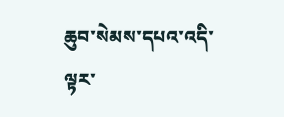ཆུབ་སེམས་དཔའ་འདི་ལྟར་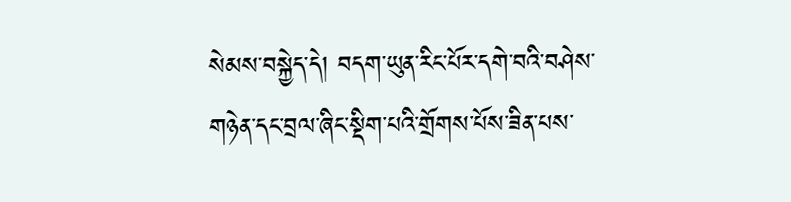སེམས་བསྐྱེད་དེ། བདག་ཡུན་རིང་པོར་དགེ་བའི་བཤེས་གཉེན་དང་བྲལ་ཞིང་སྡིག་པའི་གྲོགས་པོས་ཟིན་པས་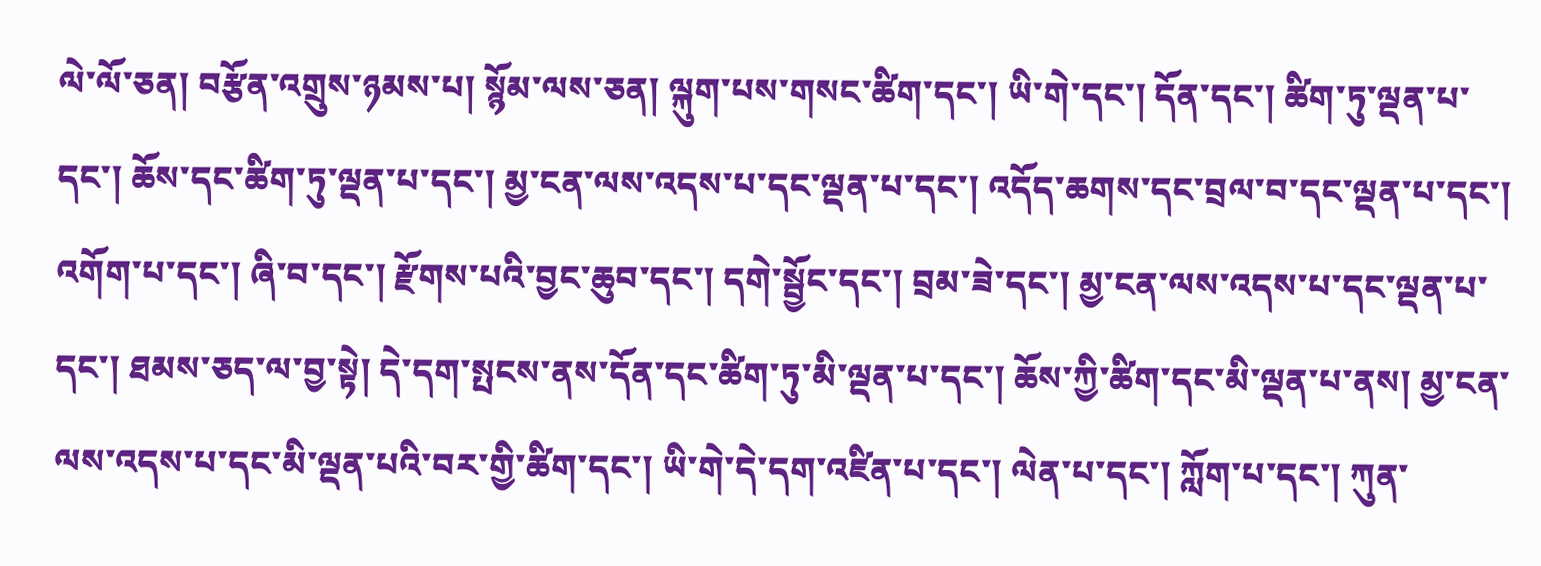ལེ་ལོ་ཅན། བརྩོན་འགྲུས་ཉམས་པ། སྙོམ་ལས་ཅན། ལྐུག་པས་གསང་ཚིག་དང་། ཡི་གེ་དང་། དོན་དང་། ཚིག་ཏུ་ལྡན་པ་དང་། ཆོས་དང་ཚིག་ཏུ་ལྡན་པ་དང་། མྱ་ངན་ལས་འདས་པ་དང་ལྡན་པ་དང་། འདོད་ཆགས་དང་བྲལ་བ་དང་ལྡན་པ་དང་། འགོག་པ་དང་། ཞི་བ་དང་། རྫོགས་པའི་བྱང་ཆུབ་དང་། དགེ་སྦྱོང་དང་། བྲམ་ཟེ་དང་། མྱ་ངན་ལས་འདས་པ་དང་ལྡན་པ་དང་། ཐམས་ཅད་ལ་བྱ་སྟེ། དེ་དག་སྤངས་ནས་དོན་དང་ཚིག་ཏུ་མི་ལྡན་པ་དང་། ཆོས་ཀྱི་ཚིག་དང་མི་ལྡན་པ་ནས། མྱ་ངན་ལས་འདས་པ་དང་མི་ལྡན་པའི་བར་གྱི་ཚིག་དང་། ཡི་གེ་དེ་དག་འཛིན་པ་དང་། ལེན་པ་དང་། ཀློག་པ་དང་། ཀུན་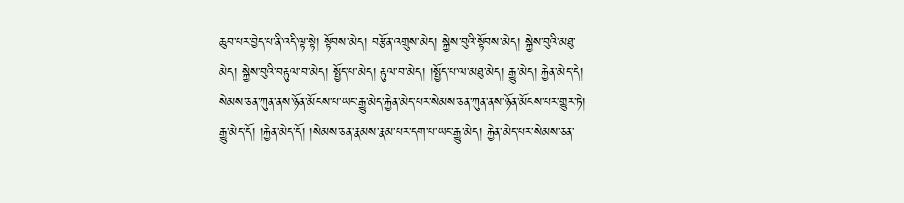ཆུབ་པར་བྱེད་པ་ནི་འདི་ལྟ་སྟེ། སྟོབས་མེད། བརྩོན་འགྲུས་མེད། སྐྱེས་བུའི་སྟོབས་མེད། སྐྱེས་བུའི་མཐུ་མེད། སྐྱེས་བུའི་བརྟུལ་བ་མེད། སྤྱོད་པ་མེད། རྟུལ་བ་མེད། །སྤྱོད་པ་ལ་མཐུ་མེད། རྒྱུ་མེད། རྐྱེན་མེད་དེ། སེམས་ཅན་ཀུན་ནས་ཉོན་མོངས་པ་ཡང་རྒྱུ་མེད་རྐྱེན་མེད་པར་སེམས་ཅན་ཀུན་ནས་ཉོན་མོངས་པར་གྱུར་ཏེ། རྒྱུ་མེད་དོ། །རྐྱེན་མེད་དོ། །སེམས་ཅན་རྣམས་རྣམ་པར་དག་པ་ཡང་རྒྱུ་མེད། རྐྱེན་མེད་པར་སེམས་ཅན་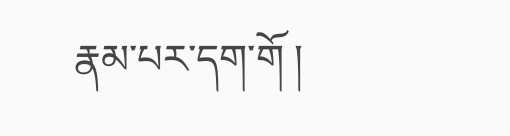རྣམ་པར་དག་གོ །